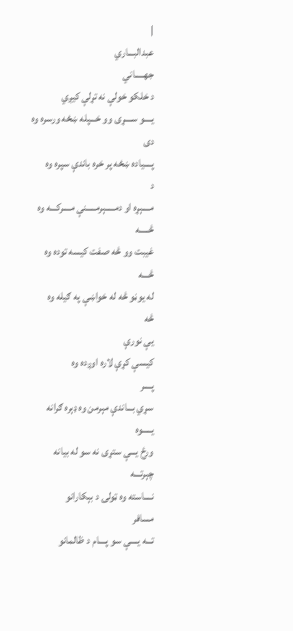|
عبدالبـــاري
جهـــــاني
د خلکو خولې نه تړلې کيږي
يــــو ســــړی وو خـــپله ښځه ورسره وه
دی
پــــياده ښځه پر خره باندې سپره وه
د
مــــېړه او دمـــــېرمـــــنې مــــرکـــه وه
څـــــه
غيبت وو څه صفت کيسه توده وه
څـــه
له يوڼو څه له خواښې په ګيله وه
څه
يې نورې
کيسې کړې لاره اوږده وه
پــــر
سړي بـــاندې مېرمن وه ډېره ګرانه
يـــــوه
ورځ يـــې ستړى نه سو له بيانه
چېرتـــه
نــــاسته وه ټولۍ د بېکارانو
مسافر
تـــه يــــې سو پــــام د ظالمانو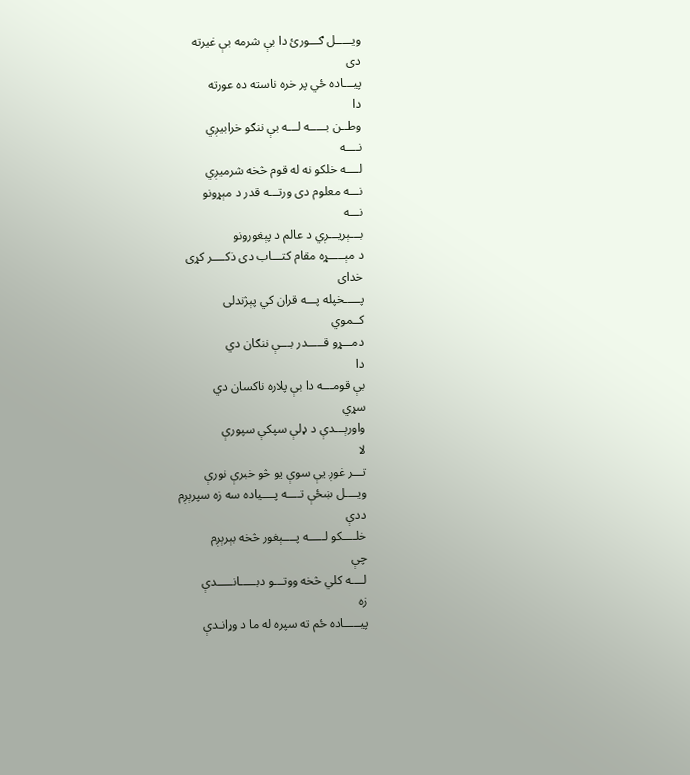ويـــــل ګـــورئ دا بې شرمه بې غيرته
دی
پيـــاده ځي پر خره ناسته ده عورته
دا
وطــن بـــــه لـــه بې ننګو خرابيږي
نــــه
لــــه خلکو نه له قوم څخه شرميږي
نـــه معلوم دى ورتـــه قدر د مېړونو
نـــه
بـــېريـــږي د عالم د پېغورونو
د مېـــــړه مقام کتـــاب دى ذکــــر کړى
خدای
پـــــخپله پـــه قران کي پېژندلى
کــموي
دمـــړو قـــــدر بـــې ننګان دي
دا
بې قومـــه دا بې پلاره ناکسان دي
سړي
واورېـــدې د ډلې سپکې سپورې
لا
تـــر غوږ يې سوې يو څو خبرې نورې
ويــــل ښځې تــــه پــــياده سه زه سپرېږم
ددې
خلــــکو لـــــه پــــېغور څخه بېرېږم
چې
لــــه کلي څخه ووتـــو دبـــــانـــــدې
زه
پيـــــاده ځم ته سپره له ما د وړانـدې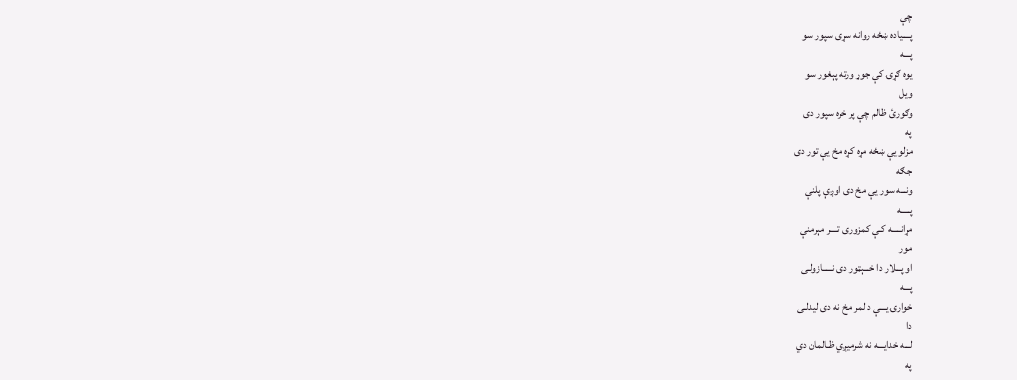چې
پــــياده ښځه روانه سړی سپور سو
پـــه
يوه ګړۍ کې جوړ ورته پېغور سو
ويل
وګورئ ظالم چې پر خره سپور دى
په
مزلو يې ښځه مړه کړه مخ يې تور دى
جګه
ونـــه سور يې مخ دى اوږې پلنې
پـــــه
مړانـــــه کـې کمزورى تــــر مېرمنې
مور
او پـــلار دا خـــېټور دى نـــــازولـى
پـــه
خوارۍ يـــې د لمر مخ نه دى ليدلـى
دا
لـــه خدايـــه نه شرميږي ظـالمان دي
په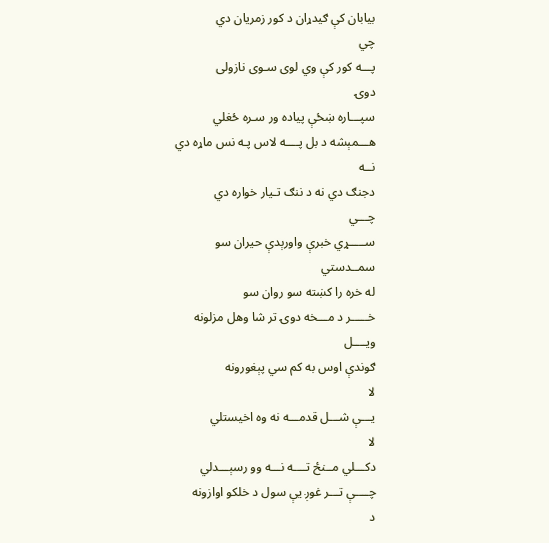بيابان کې ګيدړان د کور زمريان دي
چي
پـــه کور کې وي لوی سـوى نازولى
دوۍ
سپـــاره ښځې پياده ور سـره ځغلي
هـــمېشه د بل پــــه لاس پـه نس ماړه دي
نــه
دجنګ دي نه د ننګ تـيار خواره دي
چـــي
ســـــړي خبرې واورېدې حيران سو
سمــدستي
له خره را کښته سو روان سو
خـــــر د مـــخه دوۍ تر شا وهل مزلونه
ويــــل
ګوندې اوس به کم سي پېغورونه
لا
يـــې شـــل قدمـــه نه وه اخيستلي
لا
دکـــلي مــنځ تــــه نـــه وو رسېـــدلي
چــــې تـــر غوږ يې سول د خلکو اوازونه
د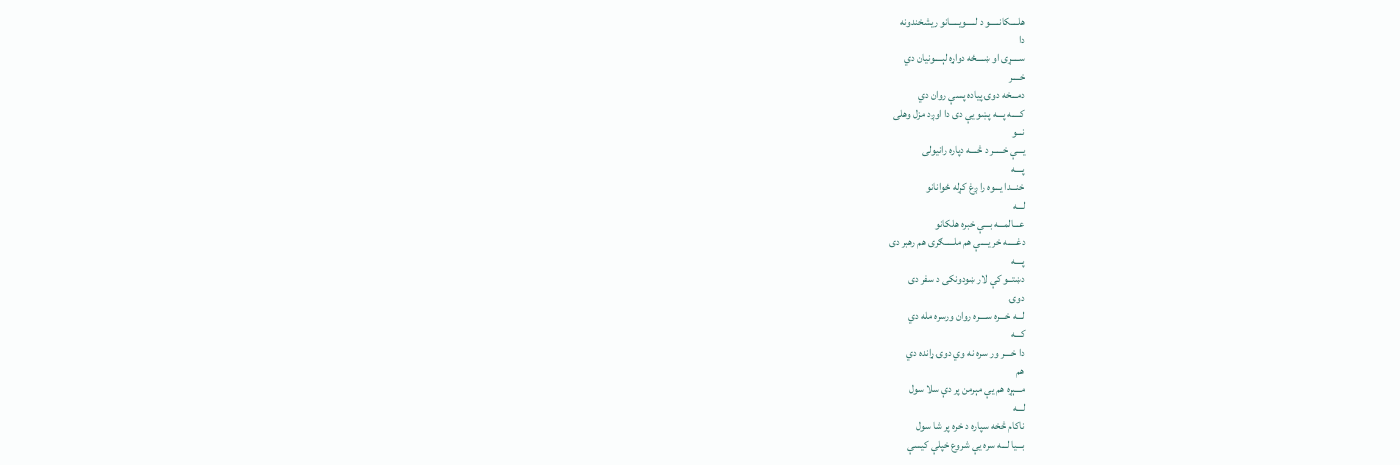هلــــکانـــــو د لـــــويـــــانو ريشخندونه
دا
ســــړی او ښــــځه دواړه لېــــونيان دي
خــــر
دمـــخه دوۍ پياده پسې روان دي
کـــــه پـــه پښو يې دى دا اوږد مزل وهلى
نـــو
يـــې خـــــر د څــــه دپاره رانيولى
پــــه
خنـــدا يـــوه را ږغ کړله ځوانانو
لـــه
عـــالمـــه بـــې خبره هلکانو
دغـــــه خر يــــې هم ملـــــګرى هم رهبر دى
پــــه
دښتــو کې لار ښودونکى د سفر دى
دوۍ
لـــه خـــره ســــره روان ورسره مله دي
کـــه
دا خــــر ور سره نه وي دوۍ ړانده دي
هم
مـــېړه هم يې مېرمن پر دې سلا سول
لـــه
ناکام څخه سپاره د خره پر شا سول
بـــيا لـــه سره يې شروع خپلې کيسې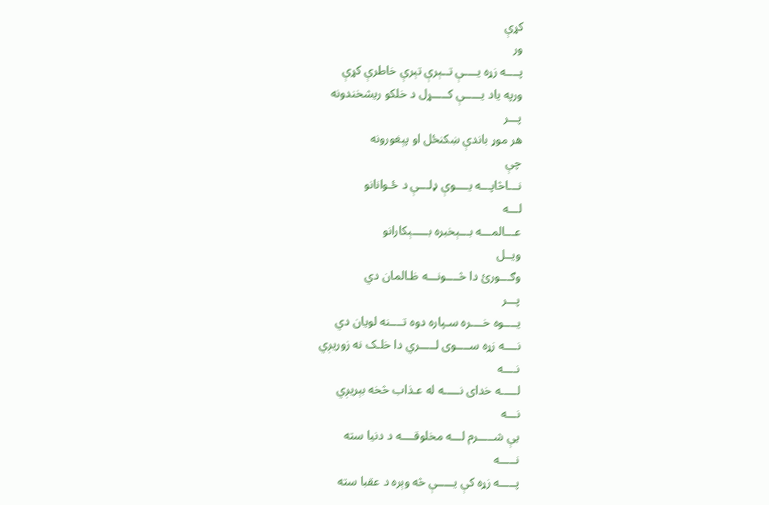کړې
ور
پــــه زړه يــــې تــېرې تېرې خاطرې کړې
ورپه ياد يـــــې کـــــړل د خلکو ريشخندونه
پـــر
هر موړ باندې ښکنځل او پېغورونه
چې
نـــاڅاپـــه يــــوې ډلـــې د ځـوانانو
لـــه
عـــالمـــه بـــېخبره بـــــېکارانو
ويــل
وګـــورئ دا څــــونـــه ظـالمان دي
پـــر
يــــوه خــــره سـپاره دوه تــــنه لويان دي
نــــه زړه ســــوی لـــــري دا خلـک نه زوريږي
نــــه
لـــــه خدای نـــــه له عـذاب څخه بېريږي
نـــه
يې شـــــرم لـــه مخلوقــــه د دنيا سته
نـــــه
پـــــه زړه کې يـــــې څه وېره د عقبا سته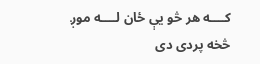کــــه هر څو يې ځان لــــه موږ څخه پردی دى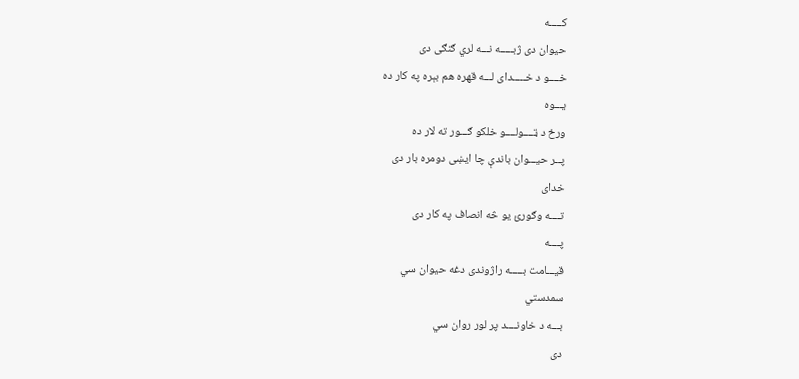کـــــه
حيوان دى ژبـــــه نـــه لري ګنګی دى
خــــو د خـــــدای لـــه قهره هم بېره په کار ده
يـــوه
ورځ د ټــــولــــو خلکو ګـــور ته لار ده
پــر حيـــوان باندې چا ايښى دومره بار دى
خدای
تــــه وګورئ يو څه انصاف په کار دى
پــــه
قيـــامت بـــــه راژوندی دغه حيوان سي
سمدستي
بـــه د خاونــــد پر لور روان سي
دی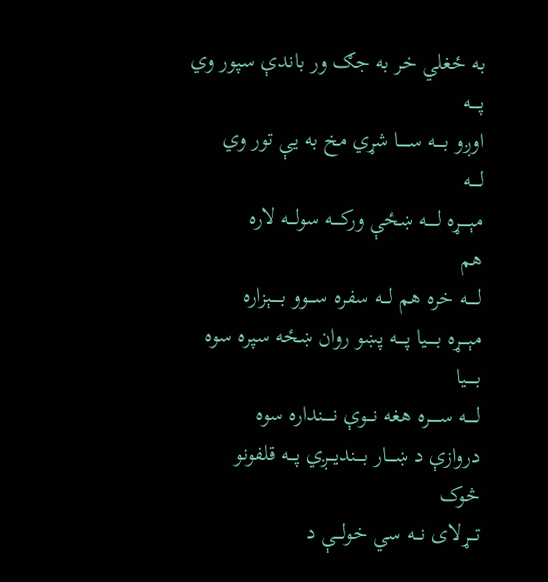به ځغلي خر به جګ ور باندې سپور وي
پــــه
اوږو بــــه ســـــا شړي مخ به يې تور وي
لــــه
مېـــــړه لـــــه ښځې ورکــــه سولـــه لاره
هم
لـــــه خره هم لـــه سفره ســـوو بـــــېزاره
مېــــړه بـــــيا پــــه پښو روان ښځه سپره سوه
بـــــيا
لـــــه ســـــره هغه نـــوې نـــــنداره سوه
دروازې د ښــــار بــــنديـــږي پـــه قلفونو
څوک
تـــړلای نـــه سي خولـــې د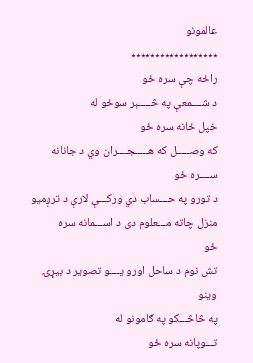عالمونو
٭٭٭٭٭٭٭٭٭٭٭٭٭٭٭٭٭٭
راځه چې سره ځو
د شــــمعې په څـــــېر سوځو له
خپل ځانه سره ځو
که وصـــــل که هـــــجــــران وي د جانانه
ســــره ځو
د تورو په حـــساب دي ورکـــې لارې د ترږميو
منزل چاته مـــعلوم دی د اســـمانه سره
ځو
تش نوم د ساحل اورو يــــو تصوير د بيړۍ وينو
په څاڅـــکو په ګامونو له
تـــوپانه سره ځو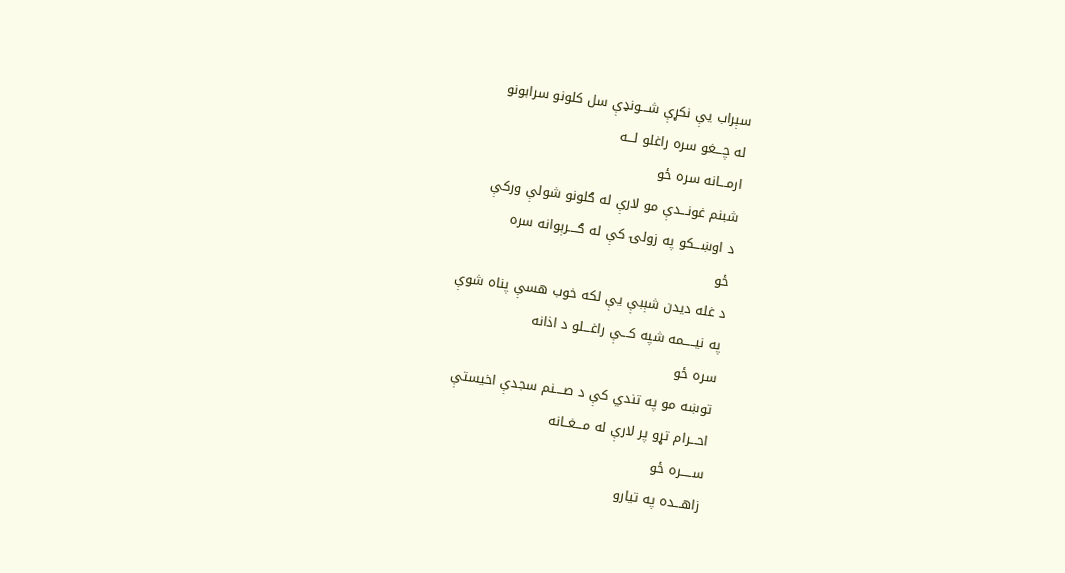سېراب يې نکړې شـــونډې سل کلونو سرابونو
له چـــغو سره راغلو لـــه
ارمـــانه سره ځو
شبنم غونـــدې مو لارې له ګلونو شولې ورکې
د اوښـــکو په زولۍ کې له ګــــرېوانه سره
ځو
د غله ديدن شېبې يې لکه خوب هسې پناه شوې
په نيـــــمه شپه کـــې راغـــلو د اذانه
سره ځو
توښه مو په تندي کې د صــــنم سجدې اخيستې
احـــرام تړو پر لارې له مـــغــانه
ســـــره ځو
زاهـــده په تيارو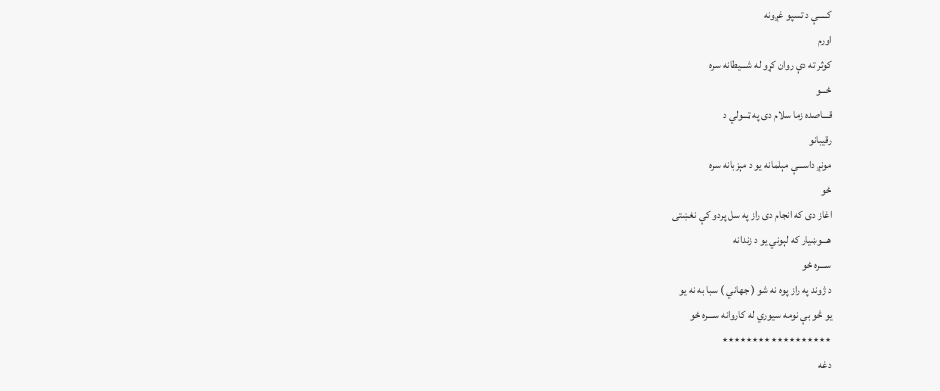کـــــې د تسپو غږونه
اورم
کوثر ته دې روان کړو له شـــيطانه سره
ځـــو
قـــاصده زما سلام دی په ټـــولي د
رقيبانو
مونږ داســـې مېلمانه يو د مېزبانه سره
ځو
اغاز دی که انجام دی راز په سل پردو کې نغښتی
هـــوښيار که لېوني يو د زندانه
ســـره ځو
د ژوند په راز پوه نه شو ( جهاني ) سبا به نه يو
يو څو بې نومه سيوري له کاروانه ســـره ځو
٭٭٭٭٭٭٭٭٭٭٭٭٭٭٭٭٭٭
دغه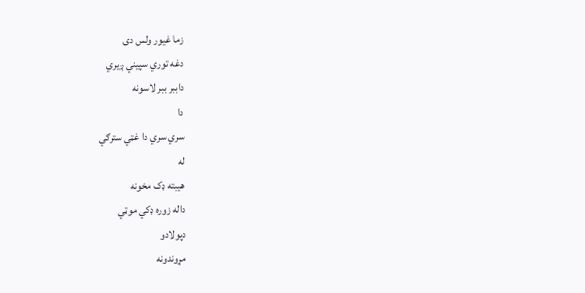زما غيور ولس دی
دغه توري سپيني ږيري
داببر ببر لاسونه
دا
سري سري دا غټي سترګي
له
هيبته ډک مخونه
داله زوره ډکي موټي
دپولادو
مړوندونه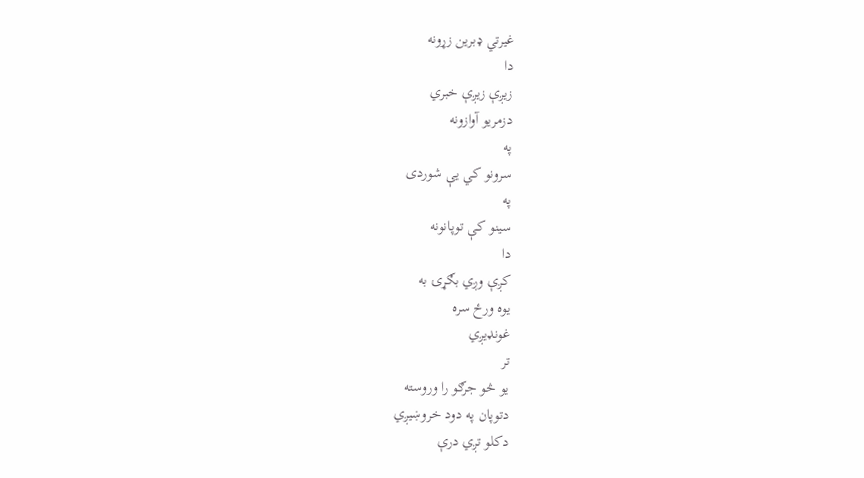غيرتي ډبرين زړونه
دا
زيږې زيږې خبري
دزمريو آوازونه
په
سرونو کي يې شوردی
په
سينو کې توپانونه
دا
کږې وږي بګړۍ به
يوه ورځ سره
غونډيږي
تر
يو څو جرګو را وروسته
دتوپان په دود خروښيږي
دکلو تږي درې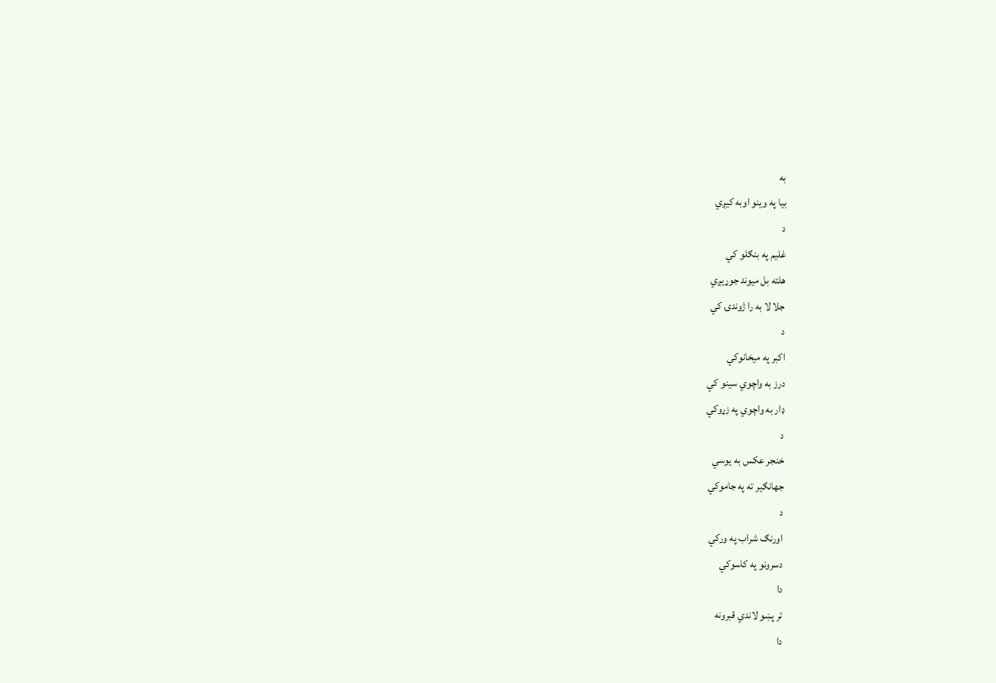به
بيا په وينو اوبه کيږي
د
غليم په بنګلو کي
هلته بل ميوند جوړيږي
جلا لا به را ژوندۍ کي
د
اکبر په ميخانوکي
درز به واچوي سينو کي
ډار به واچوي په زړوکي
د
خنجر عکس به يوسي
جهانګير ته په جاموکي
د
اورنګ شراب په ورکي
دسرونو په کاسوکي
دا
تر پښو لاندي قبرونه
دا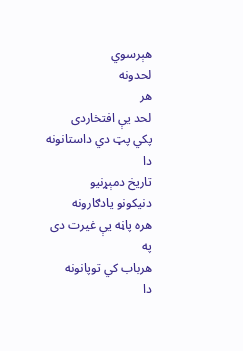هېرسوي
لحدونه
هر
لحد يې افتخاردی
پکي پټ دي داستانونه
دا
تاريخ دمېړنيو
دنيکونو يادګارونه
هره پاڼه يې غيرت دی
په
هرباب کي توپانونه
دا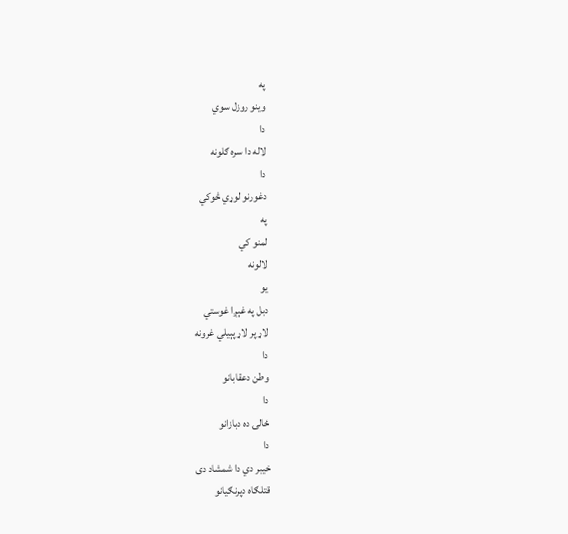په
وينو روزل سوي
دا
لاله دا سره ګلونه
دا
دغورنو لوړي څوکي
په
لمنو کي
لالونه
يو
دبل په غېږا غوستي
لاړ پر لاړ پېيلي غرونه
دا
وطن دعقابانو
دا
ځالۍ ده دبازانو
دا
خيبر دي دا شمشاد دی
قتلګاه دپرنګيانو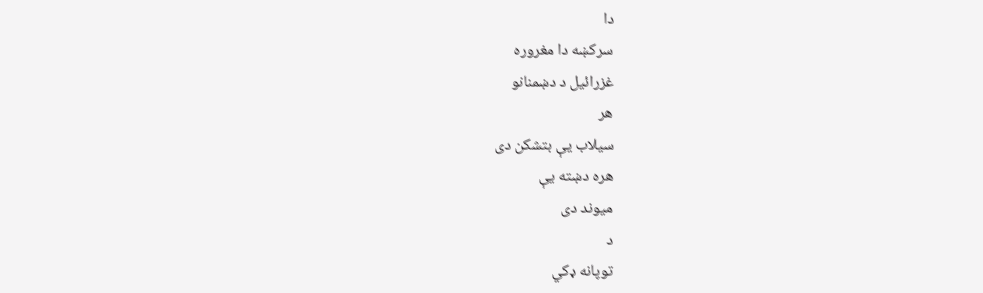دا
سرکښه دا مغروره
غزرائيل د دښمنانو
هر
سيلاب يې بتشکن دی
هره دښته يې
ميوند دی
د
توپانه ډکي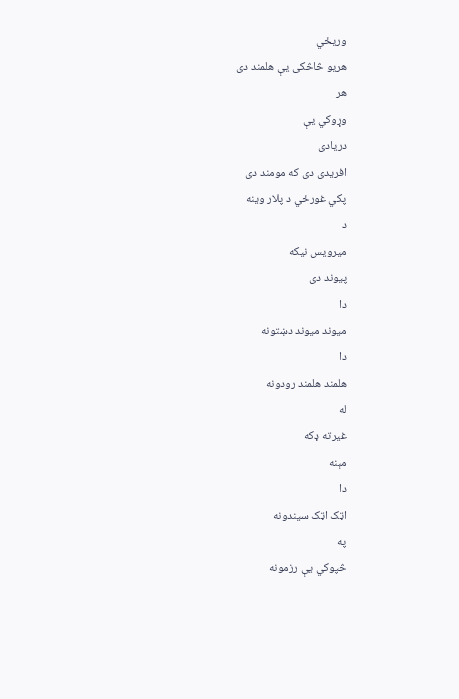وريځي
هريو څاڅکی يې هلمند دی
هر
وړوکي يې
دريادی
افريدی دی که مومند دی
پکي غورځي د پلار وينه
د
ميرويس نيکه
پيوند دی
دا
ميوند ميوند دښتونه
دا
هلمند هلمند رودونه
له
غيرته ډکه
مېنه
دا
اټک اټک سيندونه
په
څپوکي يې رزمونه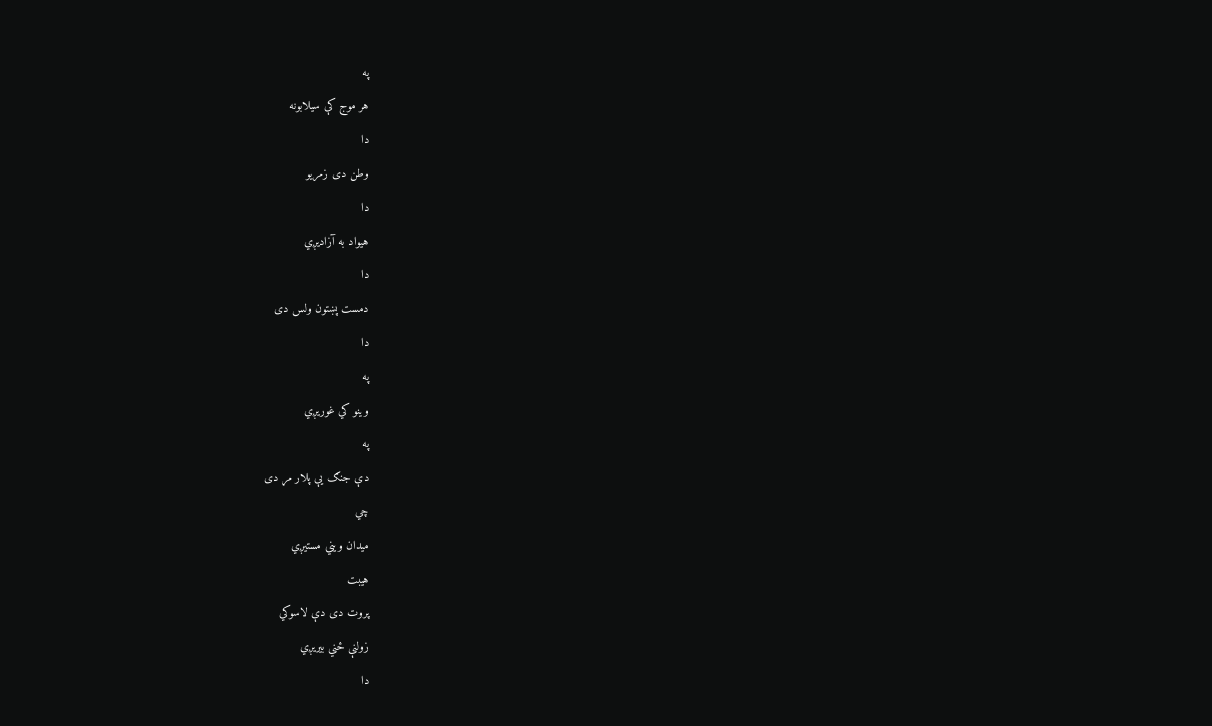په
هر موج کې سيلابونه
دا
وطن دی زمريو
دا
هيواد به آزاديږي
دا
دمست پښتون ولس دی
دا
په
وينو کي غوريږي
په
دې جنګ يې پلار مړ دی
چي
ميدان ويني مستيږي
هيبت
پروت دی دې لاسوکي
زولنې ځني بيريږي
دا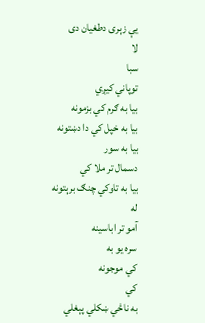يې زېری دطغيان دی
لا
سبا
توپاني کيږي
بيا به ګرم کي بزمونه
بيا به خپل کي دا دښتونه
بيا به سور
دسمال تر ملا کي
بيا به تاوکي چنګ برېتونه
له
آمو تر اباسينه
سره يو به
کي موجونه
کي
به ناڅي ښکلي پېغلي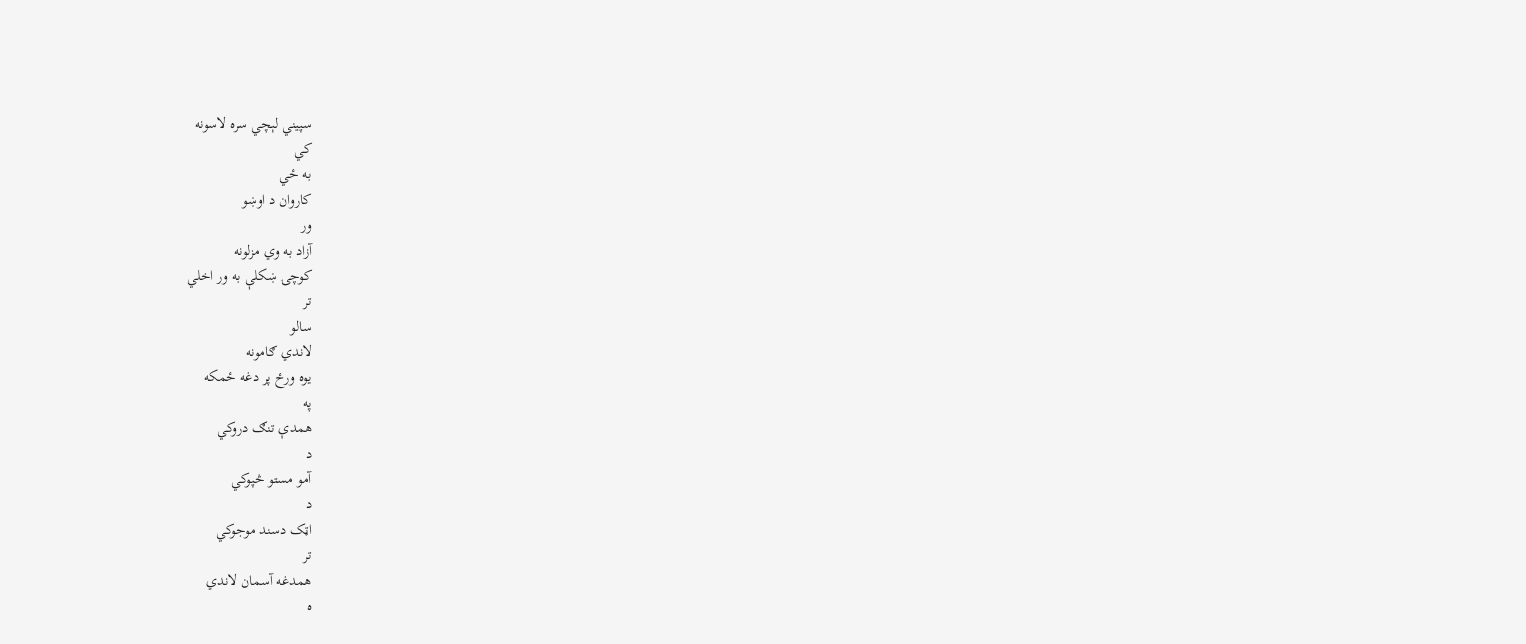سپيني لېچي سره لاسونه
کي
به ځي
کاروان د اوښو
ور
آزاد به وي مزلونه
کوچۍ ښکلې به ور اخلي
تر
سالو
لاندي ګامونه
يوه ورځ پر دغه ځمکه
په
همدې تنګ دروکي
د
آمو مستو څپوکي
د
اټک دسند موجوکي
تر
همدغه آسمان لاندي
ه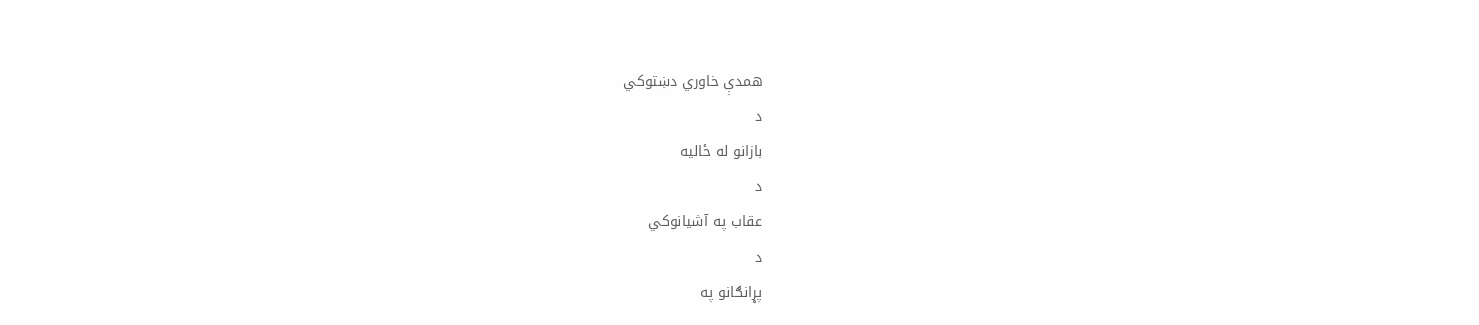همدې خاوري دښتوکي
د
بازانو له ځاليه
د
عقاب په آشيانوکي
د
پړانګانو په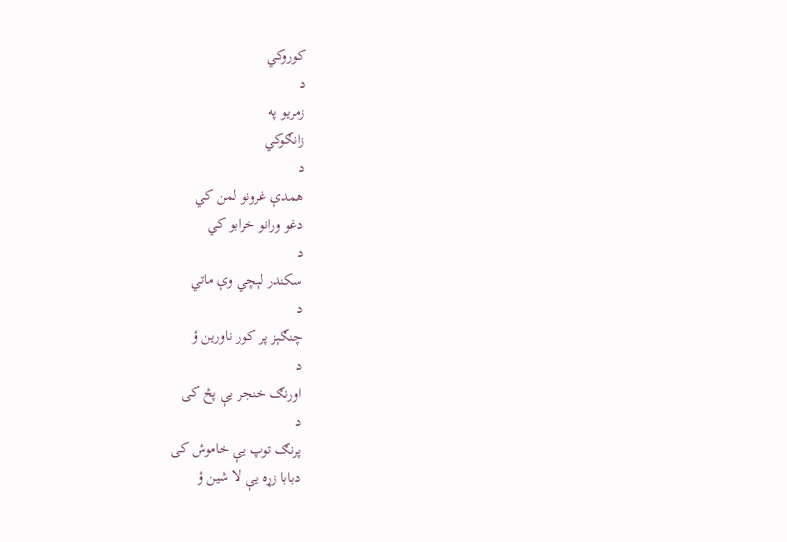کوروکي
د
زمريو په
زانګوکي
د
همدې غرونو لمن کي
دغو ورانو خرابو کي
د
سکندر لېچي وې ماتي
د
چنګېز پر کور ناورين ؤ
د
اورنګ خنجر يې پڅ کی
د
پرنګ توپ يې خاموش کی
دبابا زړه يې لا شين ؤ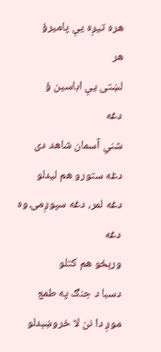هره تيږه يې پاميرؤ
هر
لښتی يې اباسين ؤ
دغه
شني آسمان شاهد دی
دغه ستورو هم ليدلو
دغه لمر، دغه سپوږمۍ وه
دغه
ورېځو هم کتلو
دسبا د جنګ په طمع
موږ دا نن لا خروښېدلو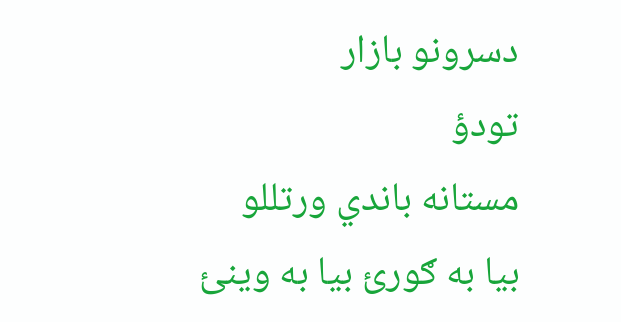دسرونو بازار
تودؤ
مستانه باندي ورتللو
بيا به ګورئ بيا به وينئ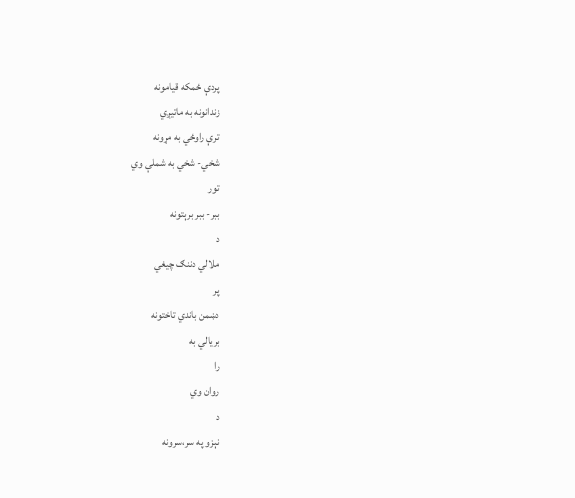پردې ځمکه قيامونه
زندانونه به ماتيږي
ترې راوځي به مړونه
شخي- شخي به شملې وي
تور
ببر- ببر برېتونه
د
ملالي دننګ چيغي
پر
دښمن باندي تاختونه
بريالي به
را
روان وي
د
نېزو په سر،سرونه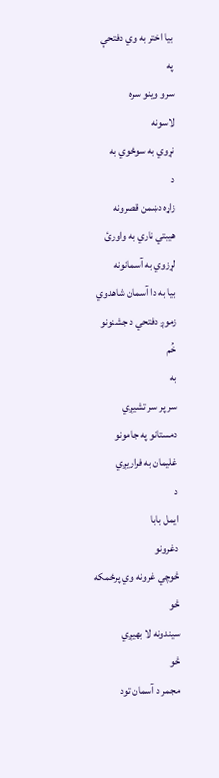بيا اختر به وي دفتحې
په
سرو وينو سره
لاسونه
نړوي به سوځوي به
د
زاړه دښمن قصرونه
هيبتي ناري به واورئ
لړزوي به آسمانونه
بيا به دا آسمان شاهدوي
زموږ دفتحي د جشنونو
خُم
به
سر پر سر تشيږي
دمستانو په جامونو
غليمان به فراريږي
د
ايمل بابا
دغرونو
څوچي غرونه وي پرځمکه
څو
سيندونه لا بهيږي
څو
مجمر د آسمان تود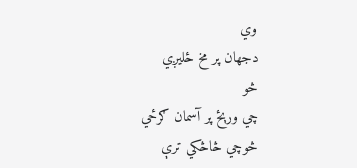وي
دجهان پر مخ ځليږي
څو
چي ورېځ پر آسمان ګرځي
څوچي څاڅکي ترې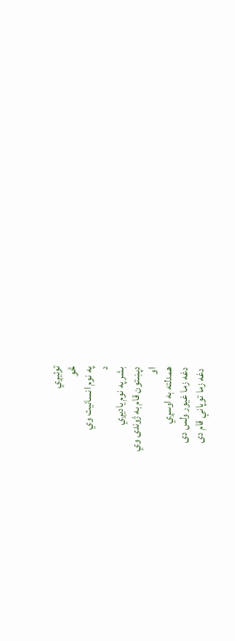توئيږي
څو
په نوم انسانيت وي
د
بشر په نوم ياديږي
دپښتون قام به ژوندی وي
او
همدلته به اوسږي
دغه زما غيور ولس دی
دغه زما توپاني قام دی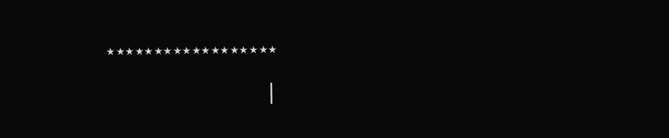٭٭٭٭٭٭٭٭٭٭٭٭٭٭٭٭٭٭
|